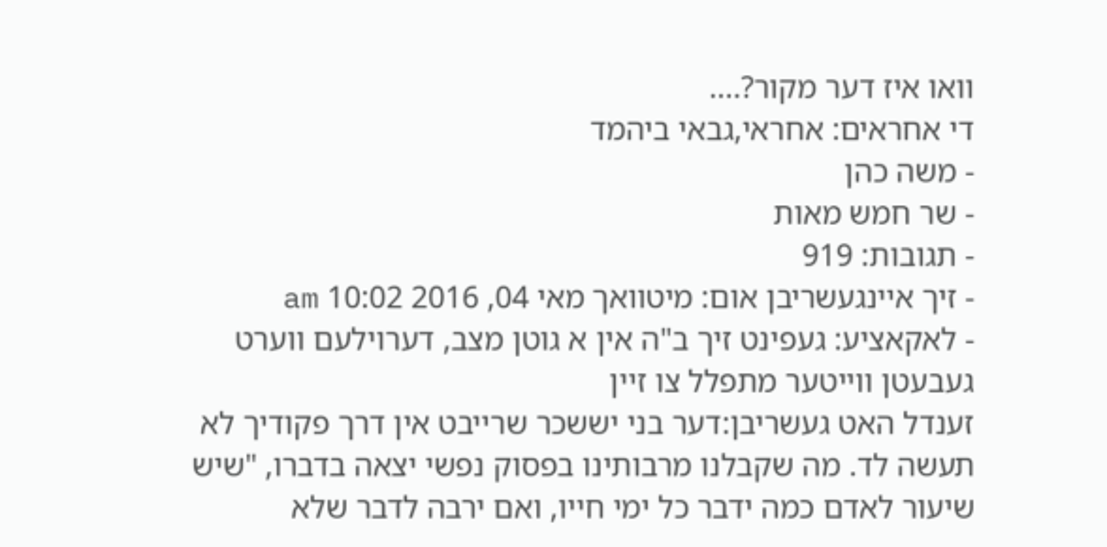וואו איז דער מקור?....
די אחראים: אחראי,גבאי ביהמד
- משה כהן
- שר חמש מאות
- תגובות: 919
- זיך איינגעשריבן אום: מיטוואך מאי 04, 2016 10:02 am
- לאקאציע: געפינט זיך ב"ה אין א גוטן מצב, דערוילעם ווערט געבעטן ווייטער מתפלל צו זיין
זענדל האט געשריבן:דער בני יששכר שרייבט אין דרך פקודיך לא תעשה לד. מה שקבלנו מרבותינו בפסוק נפשי יצאה בדברו, "שיש שיעור לאדם כמה ידבר כל ימי חייו, ואם ירבה לדבר שלא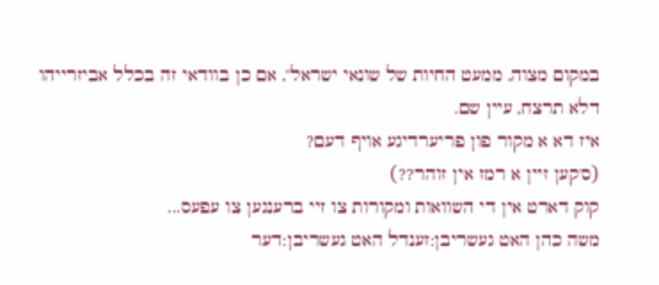במקום מצוה, ממעט החיות של שונאי ישראל", אם כן בוודאי זה בכלל אביזרייהו דלא תרצח, עיין שם.
איז דא א מקור פון פריערדיגע אויף דעם?
(ס'קען זיין א רמז אין זוהר??)
קוק דארט אין די השוואות ומקורות צו זיי ברענגען צו עפעס...
משה כהן האט געשריבן:זענדל האט געשריבן:דער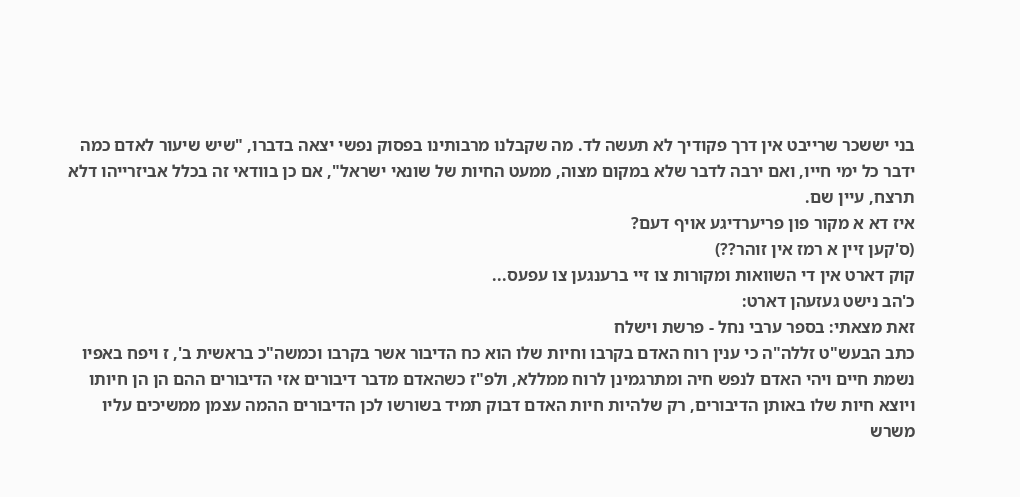בני יששכר שרייבט אין דרך פקודיך לא תעשה לד. מה שקבלנו מרבותינו בפסוק נפשי יצאה בדברו, "שיש שיעור לאדם כמה ידבר כל ימי חייו, ואם ירבה לדבר שלא במקום מצוה, ממעט החיות של שונאי ישראל", אם כן בוודאי זה בכלל אביזרייהו דלא תרצח, עיין שם.
איז דא א מקור פון פריערדיגע אויף דעם?
(ס'קען זיין א רמז אין זוהר??)
קוק דארט אין די השוואות ומקורות צו זיי ברענגען צו עפעס...
כ'הב נישט געזעהן דארט:
זאת מצאתי: בספר ערבי נחל - פרשת וישלח
כתב הבעש"ט זללה"ה כי ענין רוח האדם בקרבו וחיות שלו הוא כח הדיבור אשר בקרבו וכמשה"כ בראשית ב', ז ויפח באפיו נשמת חיים ויהי האדם לנפש חיה ומתרגמינן לרוח ממללא, ולפ"ז כשהאדם מדבר דיבורים אזי הדיבורים ההם הן הן חיותו ויוצא חיות שלו באותן הדיבורים, רק שלהיות חיות האדם דבוק תמיד בשורשו לכן הדיבורים ההמה עצמן ממשיכים עליו משרש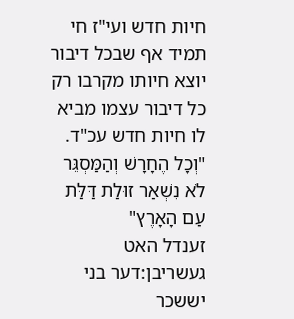חיות חדש ועי"ז חי תמיד אף שבכל דיבור יוצא חיותו מקרבו רק כל דיבור עצמו מביא לו חיות חדש עכ"ד.
"וְכָל הֶחָרָשׁ וְהַמַּסְגֵּר לֹא נִשְׁאַר זוּלַת דַּלַּת עַם הָאָרֶץ"
זענדל האט געשריבן:דער בני יששכר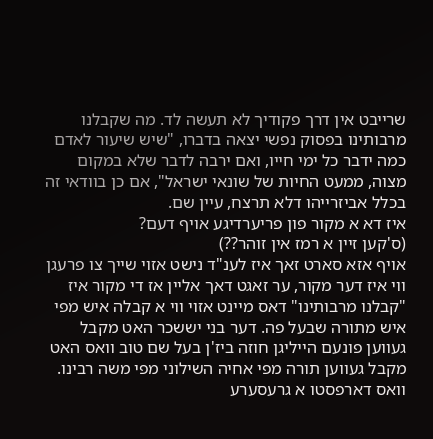שרייבט אין דרך פקודיך לא תעשה לד. מה שקבלנו מרבותינו בפסוק נפשי יצאה בדברו, "שיש שיעור לאדם כמה ידבר כל ימי חייו, ואם ירבה לדבר שלא במקום מצוה, ממעט החיות של שונאי ישראל", אם כן בוודאי זה בכלל אביזרייהו דלא תרצח, עיין שם.
איז דא א מקור פון פריערדיגע אויף דעם?
(ס'קען זיין א רמז אין זוהר??)
אויף אזא סארט זאך איז לענ"ד נישט אזוי שייך צו פרעגן ווי איז דער מקור, ער זאגט דאך אליין אז די מקור איז "קבלנו מרבותינו" דאס מיינט אזוי ווי א קבלה איש מפי איש מתורה שבעל פה. דער בני יששכר האט מקבל געווען פונעם הייליגן חוזה ביז'ן בעל שם טוב וואס האט מקבל געווען תורה מפי אחיה השילוני מפי משה רבינו. וואס דארפסטו א גרעסערע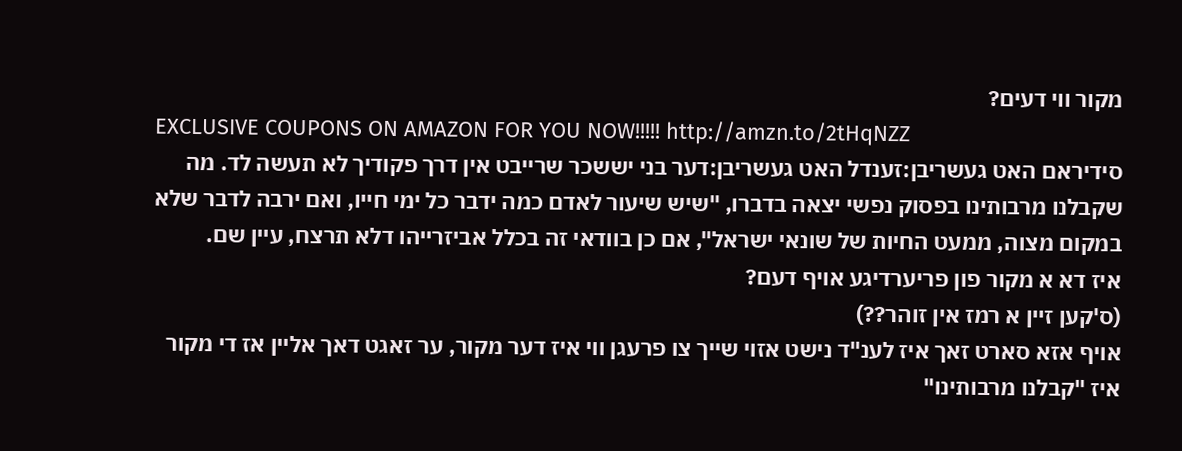מקור ווי דעים?
EXCLUSIVE COUPONS ON AMAZON FOR YOU NOW!!!!! http://amzn.to/2tHqNZZ
סידיראם האט געשריבן:זענדל האט געשריבן:דער בני יששכר שרייבט אין דרך פקודיך לא תעשה לד. מה שקבלנו מרבותינו בפסוק נפשי יצאה בדברו, "שיש שיעור לאדם כמה ידבר כל ימי חייו, ואם ירבה לדבר שלא במקום מצוה, ממעט החיות של שונאי ישראל", אם כן בוודאי זה בכלל אביזרייהו דלא תרצח, עיין שם.
איז דא א מקור פון פריערדיגע אויף דעם?
(ס'קען זיין א רמז אין זוהר??)
אויף אזא סארט זאך איז לענ"ד נישט אזוי שייך צו פרעגן ווי איז דער מקור, ער זאגט דאך אליין אז די מקור איז "קבלנו מרבותינו"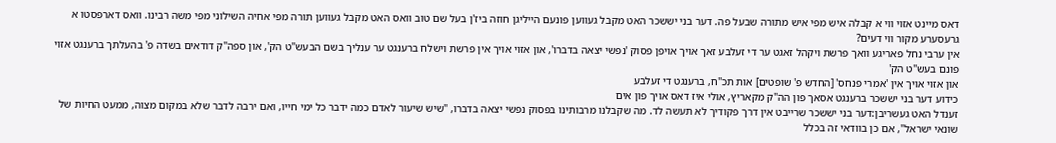דאס מיינט אזוי ווי א קבלה איש מפי איש מתורה שבעל פה. דער בני יששכר האט מקבל געווען פונעם הייליגן חוזה ביז'ן בעל שם טוב וואס האט מקבל געווען תורה מפי אחיה השילוני מפי משה רבינו. וואס דארפסטו א גרעסערע מקור ווי דעים?
אין ערבי נחל פאריגע וואך פרשת ויקהל זאגט ער די זעלבע זאך אויך אויפן פסוק 'נפשי יצאה בדברו', און אזוי אויך אין פרשת וישלח ברענגט ער ענליך בשם הבעש"ט הק', און ספה"ק דודאים בשדה פ' בהעלתך ברענגט אזוי פונם בעש"ט הק'
און אזוי אויך אין 'אמרי פנחס' [החדש פ' שופטים] אות תכ"ח, ברענגט די זעלבע
כידוע דער בני יששכר ברענגט אסאך פון הה"ק מקאריץ, אולי איז דאס אויך פון אים
זענדל האט געשריבן:דער בני יששכר שרייבט אין דרך פקודיך לא תעשה לד. מה שקבלנו מרבותינו בפסוק נפשי יצאה בדברו, "שיש שיעור לאדם כמה ידבר כל ימי חייו, ואם ירבה לדבר שלא במקום מצוה, ממעט החיות של שונאי ישראל", אם כן בוודאי זה בכלל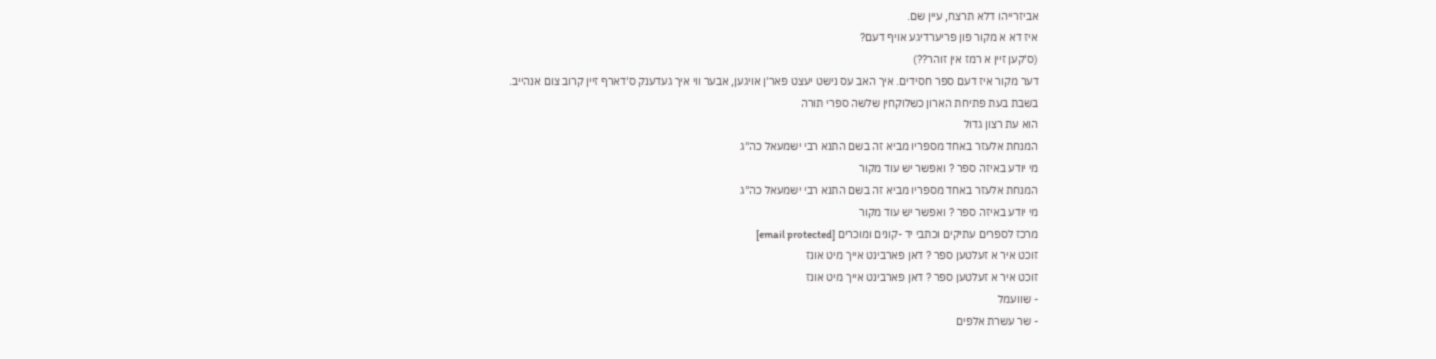אביזרייהו דלא תרצח, עיין שם.
איז דא א מקור פון פריערדיגע אויף דעם?
(ס'קען זיין א רמז אין זוהר??)
דער מקור איז דעם ספר חסידים. איך האב עס נישט יעצט פאר'ן אויגען, אבער ווי איך געדענק ס'דארף זיין קרוב צום אנהייב.
בשבת בעת פתיחת הארון כשלוקחין שלשה ספרי תורה
הוא עת רצון גדול
המנחת אלעזר באחד מספריו מביא זה בשם התנא רבי ישמעאל כה"ג
מי יודע באיזה ספר ? ואפשר יש עוד מקור
המנחת אלעזר באחד מספריו מביא זה בשם התנא רבי ישמעאל כה"ג
מי יודע באיזה ספר ? ואפשר יש עוד מקור
מרכז לספרים עתיקים וכתבי יד -קונים ומוכרים [email protected]
זוכט איר א זעלטען ספר ? דאן פארבינט אייך מיט אונז
זוכט איר א זעלטען ספר ? דאן פארבינט אייך מיט אונז
- שוועמל
- שר עשרת אלפים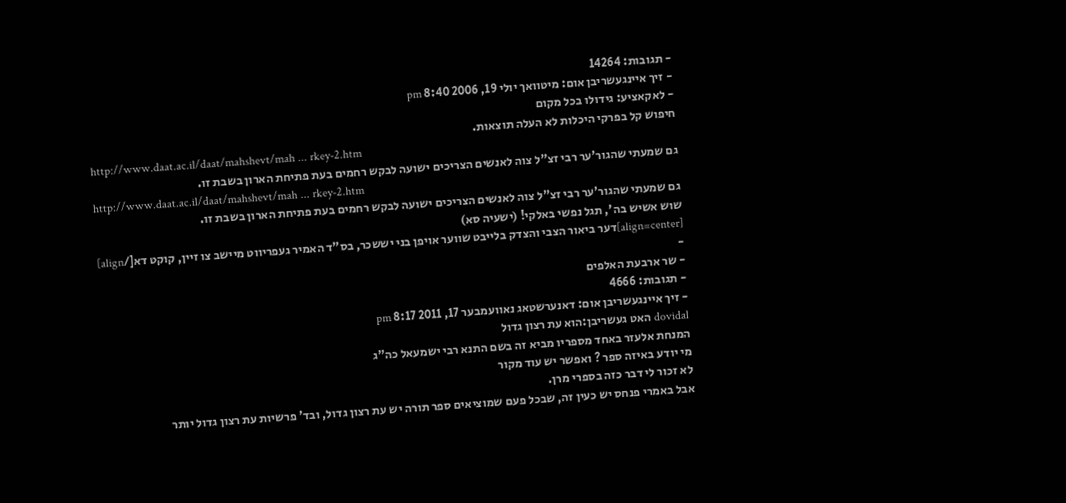- תגובות: 14264
- זיך איינגעשריבן אום: מיטוואך יולי 19, 2006 8:40 pm
- לאקאציע: גידולו בכל מקום
חיפוש קל בפרקי היכלות לא העלה תוצאות.
http://www.daat.ac.il/daat/mahshevt/mah ... rkey-2.htm
גם שמעתי שהגור'ער רבי זצ"ל צוה לאנשים הצריכים ישועה לבקש רחמים בעת פתיחת הארון בשבת זו.
http://www.daat.ac.il/daat/mahshevt/mah ... rkey-2.htm
גם שמעתי שהגור'ער רבי זצ"ל צוה לאנשים הצריכים ישועה לבקש רחמים בעת פתיחת הארון בשבת זו.
שוש אשיש בה', תגל נפשי באלקי! (ישעיה סא)
[align=center]דער ביאור הצבי והצדק בלייבט שווער אויפן בני יששכר, בס"ד האמיר געפריווט מיישב צו זיין, קוקט דא[/align]
-
- שר ארבעת האלפים
- תגובות: 4666
- זיך איינגעשריבן אום: דאנערשטאג נאוועמבער 17, 2011 8:17 pm
dovidal האט געשריבן:הוא עת רצון גדול
המנחת אלעזר באחד מספריו מביא זה בשם התנא רבי ישמעאל כה"ג
מי יודע באיזה ספר ? ואפשר יש עוד מקור
לא זכור לי דבר כזה בספרי מרן.
אבל באמרי פנחס יש כעין זה, שבכל פעם שמוציאים ספר תורה יש עת רצון גדול, ובד' פרשיות עת רצון גדול יותר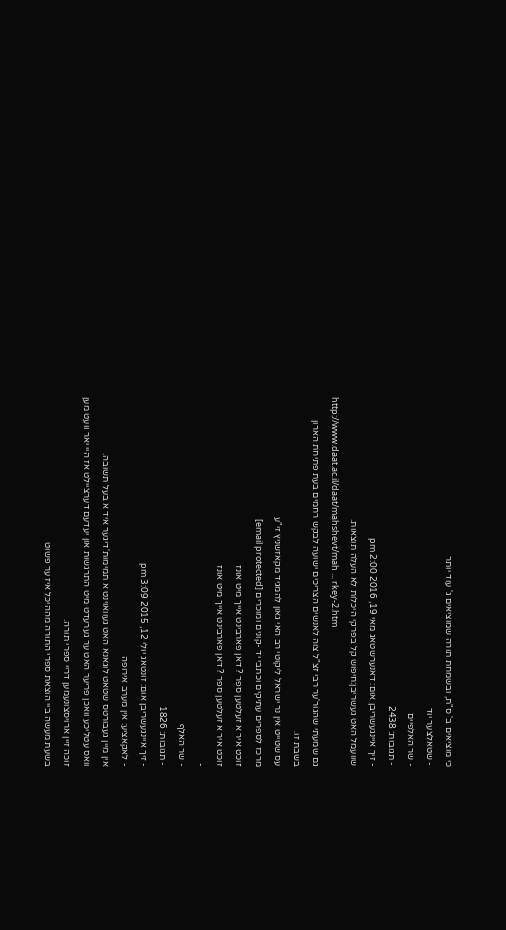כי מוציאים ב' ס"ת, ובשמחת תורה שמוציאים ג' עוד יותר
- שטאלצער יוד
- שר האלפיים
- תגובות: 2438
- זיך איינגעשריבן אום: דאנערשטאג מאי 19, 2016 2:00 pm
שוועמל האט געשריבן:חיפוש קל בפרקי היכלות לא העלה תוצאות.
http://www.daat.ac.il/daat/mahshevt/mah ... rkey-2.htm
גם שמעתי שהגור'ער רבי זצ"ל צוה לאנשים הצריכים ישועה לבקש רחמים בעת פתיחת הארון בשבת זו.
עס שטייט אין נר ישראל ליקוטי רב האי גאון להמגיד מקאזשניץ זי"ע
מרכז לספרים עתיקים וכתבי יד -קונים ומוכרים [email protected]
זוכט איר א זעלטען ספר ? דאן פארבינט אייך מיט אונז
זוכט איר א זעלטען ספר ? דאן פארבינט אייך מיט אונז
-
- שר האלף
- תגובות: 1826
- זיך איינגעשריבן אום: זונטאג יולי 12, 2015 3:09 pm
- לאקאציע: אין מערב אירופה
אין מיין געבורטס שטאט לוגאנא האט געוואוינט א תמימות'דיגער איד א בעל תשובה.
וואס עטליכע וואכן פריער האט ער גערעדט מיט התרגשות און יעדעם דערציילט אז היי יאר וועט מען זוכה זיין ארויסצונעמען דריי ספרי תורה.
בשעת מעשה ביי הוצאת ספרי התורה מההיכל איז ער פשוט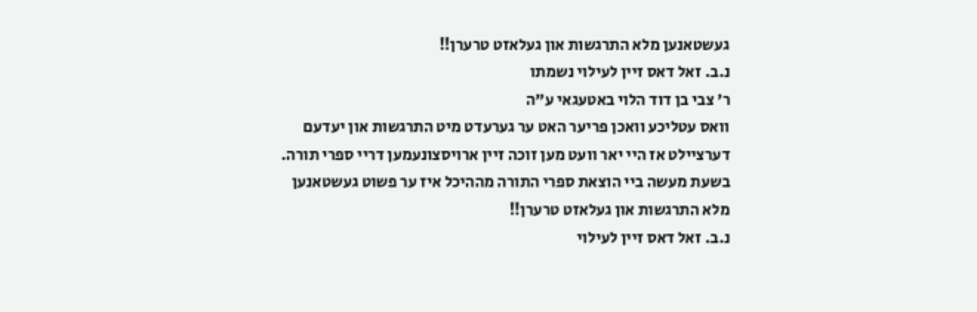געשטאנען מלא התרגשות און געלאזט טרערן!!
נ.ב. זאל דאס זיין לעילוי נשמתו
ר' צבי בן דוד הלוי באטעגאי ע"ה
וואס עטליכע וואכן פריער האט ער גערעדט מיט התרגשות און יעדעם דערציילט אז היי יאר וועט מען זוכה זיין ארויסצונעמען דריי ספרי תורה.
בשעת מעשה ביי הוצאת ספרי התורה מההיכל איז ער פשוט געשטאנען מלא התרגשות און געלאזט טרערן!!
נ.ב. זאל דאס זיין לעילוי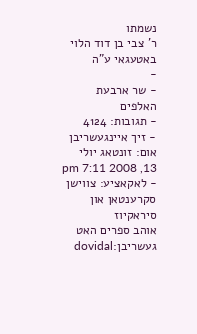נשמתו
ר' צבי בן דוד הלוי באטעגאי ע"ה
-
- שר ארבעת האלפים
- תגובות: 4124
- זיך איינגעשריבן אום: זונטאג יולי 13, 2008 7:11 pm
- לאקאציע: צווישן סקרענטאן און סיראקיוז
אוהב ספרים האט געשריבן:dovidal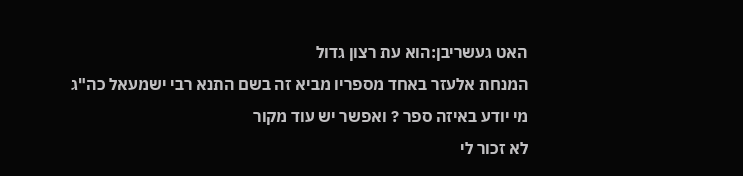האט געשריבן:הוא עת רצון גדול
המנחת אלעזר באחד מספריו מביא זה בשם התנא רבי ישמעאל כה"ג
מי יודע באיזה ספר ? ואפשר יש עוד מקור
לא זכור לי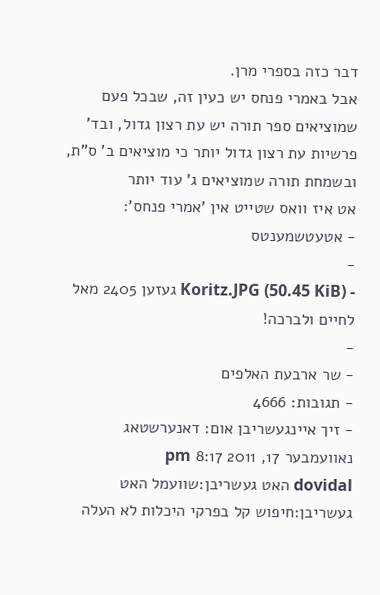דבר כזה בספרי מרן.
אבל באמרי פנחס יש כעין זה, שבכל פעם שמוציאים ספר תורה יש עת רצון גדול, ובד' פרשיות עת רצון גדול יותר כי מוציאים ב' ס"ת, ובשמחת תורה שמוציאים ג' עוד יותר
אט איז וואס שטייט אין 'אמרי פנחס':
- אטעטשמענטס
-
- Koritz.JPG (50.45 KiB) געזען 2405 מאל
לחיים ולברכה!
-
- שר ארבעת האלפים
- תגובות: 4666
- זיך איינגעשריבן אום: דאנערשטאג נאוועמבער 17, 2011 8:17 pm
dovidal האט געשריבן:שוועמל האט געשריבן:חיפוש קל בפרקי היכלות לא העלה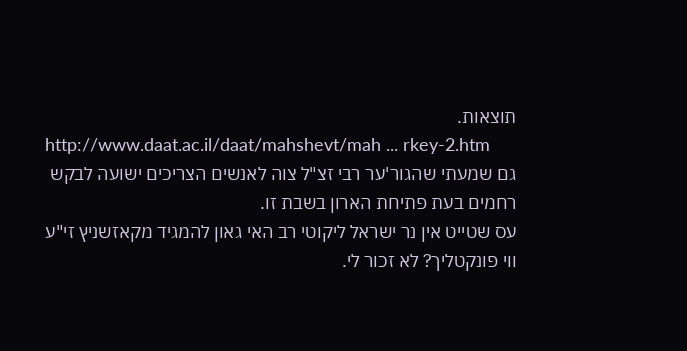תוצאות.
http://www.daat.ac.il/daat/mahshevt/mah ... rkey-2.htm
גם שמעתי שהגור'ער רבי זצ"ל צוה לאנשים הצריכים ישועה לבקש רחמים בעת פתיחת הארון בשבת זו.
עס שטייט אין נר ישראל ליקוטי רב האי גאון להמגיד מקאזשניץ זי"ע
ווי פונקטליך? לא זכור לי.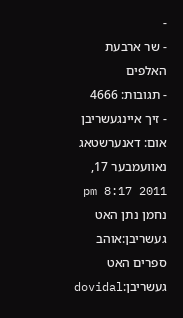-
- שר ארבעת האלפים
- תגובות: 4666
- זיך איינגעשריבן אום: דאנערשטאג נאוועמבער 17, 2011 8:17 pm
נחמן נתן האט געשריבן:אוהב ספרים האט געשריבן:dovidal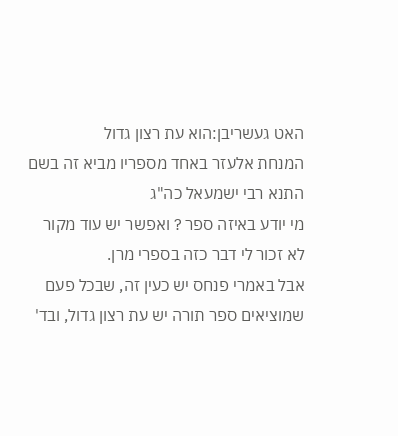האט געשריבן:הוא עת רצון גדול
המנחת אלעזר באחד מספריו מביא זה בשם התנא רבי ישמעאל כה"ג
מי יודע באיזה ספר ? ואפשר יש עוד מקור
לא זכור לי דבר כזה בספרי מרן.
אבל באמרי פנחס יש כעין זה, שבכל פעם שמוציאים ספר תורה יש עת רצון גדול, ובד'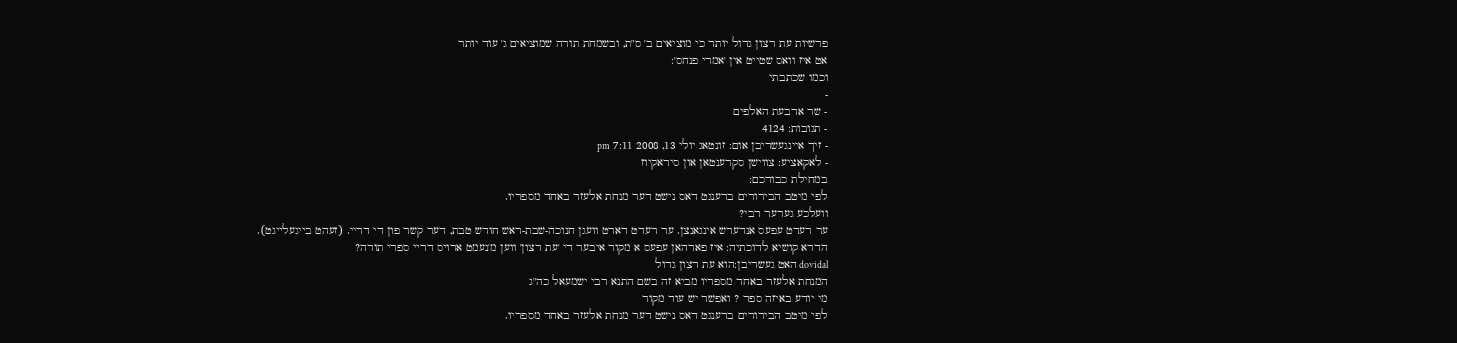פרשיות עת רצון גדול יותר כי מוציאים ב' ס"ת, ובשמחת תורה שמוציאים ג' עוד יותר
אט איז וואס שטייט אין 'אמרי פנחס':
וכמו שכתבתי
-
- שר ארבעת האלפים
- תגובות: 4124
- זיך איינגעשריבן אום: זונטאג יולי 13, 2008 7:11 pm
- לאקאציע: צווישן סקרענטאן און סיראקיוז
במחילת כבודכם:
לפי מיטב הבירורים ברענגט דאס נישט דער מנחת אלעזר באחד מספריו.
וועלכע גערער רבי?
ער רעדט עפעס אנדערש אינגאנצן. ער רעדט דארט וועגן חנוכה-שבת-ראש חודש טבת, דער קשר פון די דריי. (זעהט בייגעלייגט).
הדרא קושיא לדוכתיה: איז פארהאן עפעס א מקור איבער די 'עת רצון' ווען מ'נעמט ארויס דריי ספרי תורה?
dovidal האט געשריבן:הוא עת רצון גדול
המנחת אלעזר באחד מספריו מביא זה בשם התנא רבי ישמעאל כה"ג
מי יודע באיזה ספר ? ואפשר יש עוד מקור
לפי מיטב הבירורים ברענגט דאס נישט דער מנחת אלעזר באחד מספריו.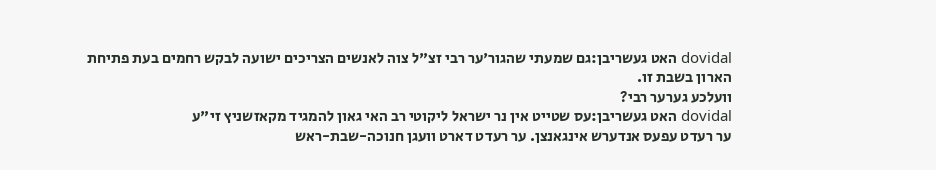dovidal האט געשריבן:גם שמעתי שהגור'ער רבי זצ"ל צוה לאנשים הצריכים ישועה לבקש רחמים בעת פתיחת הארון בשבת זו.
וועלכע גערער רבי?
dovidal האט געשריבן:עס שטייט אין נר ישראל ליקוטי רב האי גאון להמגיד מקאזשניץ זי"ע
ער רעדט עפעס אנדערש אינגאנצן. ער רעדט דארט וועגן חנוכה-שבת-ראש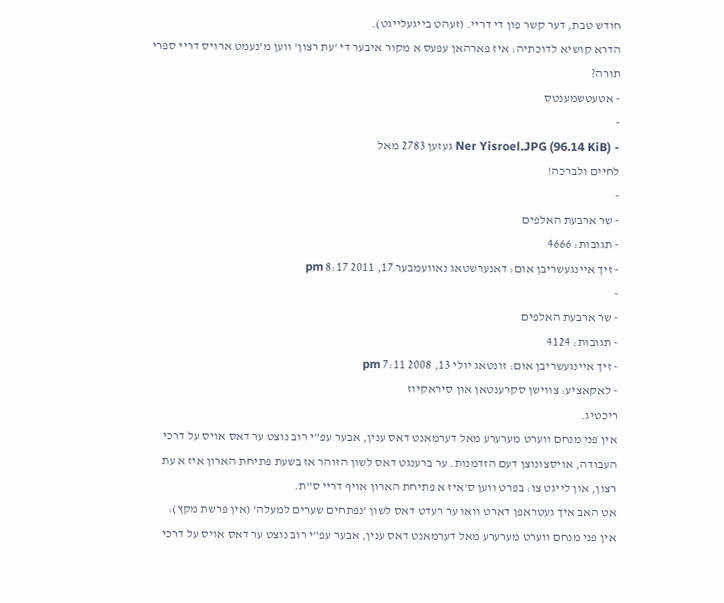חודש טבת, דער קשר פון די דריי. (זעהט בייגעלייגט).
הדרא קושיא לדוכתיה: איז פארהאן עפעס א מקור איבער די 'עת רצון' ווען מ'נעמט ארויס דריי ספרי תורה?
- אטעטשמענטס
-
- Ner Yisroel.JPG (96.14 KiB) געזען 2783 מאל
לחיים ולברכה!
-
- שר ארבעת האלפים
- תגובות: 4666
- זיך איינגעשריבן אום: דאנערשטאג נאוועמבער 17, 2011 8:17 pm
-
- שר ארבעת האלפים
- תגובות: 4124
- זיך איינגעשריבן אום: זונטאג יולי 13, 2008 7:11 pm
- לאקאציע: צווישן סקרענטאן און סיראקיוז
ריכטיג.
אין פני מנחם ווערט מערערע מאל דערמאנט דאס ענין, אבער עפ"י רוב נוצט ער דאס אויס על דרכי העבודה, אויסצונוצן דעם הזדמנות. ער ברענגט דאס לשון הזוהר אז בשעת פתיחת הארון איז א עת רצון, און לייגט צו: בפרט ווען ס'איז א פתיחת הארון אויף דריי ס"ת.
אט האב איך געטראפן דארט וואו ער רעדט דאס לשון 'נפתחים שערים למעלה' (אין פרשת מקץ):
אין פני מנחם ווערט מערערע מאל דערמאנט דאס ענין, אבער עפ"י רוב נוצט ער דאס אויס על דרכי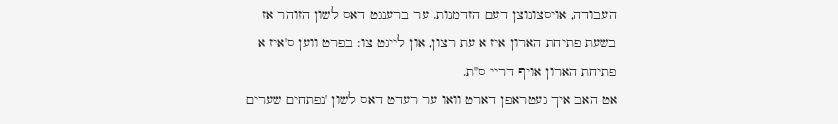העבודה, אויסצונוצן דעם הזדמנות. ער ברענגט דאס לשון הזוהר אז בשעת פתיחת הארון איז א עת רצון, און לייגט צו: בפרט ווען ס'איז א פתיחת הארון אויף דריי ס"ת.
אט האב איך געטראפן דארט וואו ער רעדט דאס לשון 'נפתחים שערים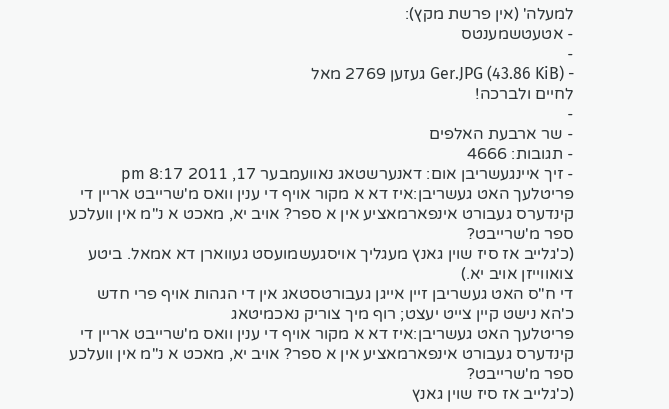למעלה' (אין פרשת מקץ):
- אטעטשמענטס
-
- Ger.JPG (43.86 KiB) געזען 2769 מאל
לחיים ולברכה!
-
- שר ארבעת האלפים
- תגובות: 4666
- זיך איינגעשריבן אום: דאנערשטאג נאוועמבער 17, 2011 8:17 pm
פריטלעך האט געשריבן:איז דא א מקור אויף די ענין וואס מ'שרייבט אריין די קינדערס געבורט אינפארמאציע אין א ספר? אויב יא, מאכט א נ"מ אין וועלכע ספר מ'שרייבט?
(כ'גלייב אז סיז שוין גאנץ מעגליך אויסגעשמועסט געווארן דא אמאל. ביטע צואווייזן אויב יא.)
די ח"ס האט געשריבן זיין אייגן געבורטסטאג אין די הגהות אויף פרי חדש
כ'הא נישט קיין צייט יעצט; רוף מיך צוריק נאכמיטאג
פריטלעך האט געשריבן:איז דא א מקור אויף די ענין וואס מ'שרייבט אריין די קינדערס געבורט אינפארמאציע אין א ספר? אויב יא, מאכט א נ"מ אין וועלכע ספר מ'שרייבט?
(כ'גלייב אז סיז שוין גאנץ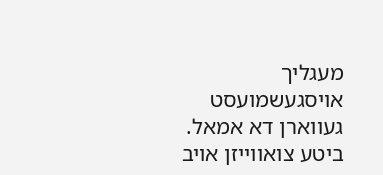מעגליך אויסגעשמועסט געווארן דא אמאל. ביטע צואווייזן אויב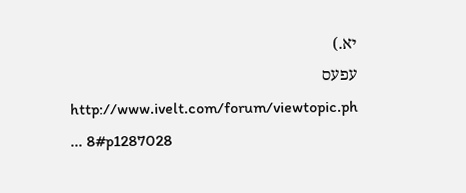יא.)
עפעס
http://www.ivelt.com/forum/viewtopic.ph ... 8#p1287028